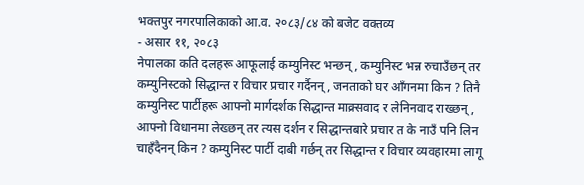भक्तपुर नगरपालिकाको आ.व. २०८३/८४ को बजेट वक्तव्य
- असार ११, २०८३
नेपालका कति दलहरू आफूलाई कम्युनिस्ट भन्छन्, कम्युनिस्ट भन्न रुचाउँछन् तर कम्युनिस्टको सिद्धान्त र विचार प्रचार गर्दैनन्, जनताको घर आँगनमा किन ? तिनै कम्युनिस्ट पार्टीहरू आफ्नो मार्गदर्शक सिद्धान्त माक्र्सवाद र लेनिनवाद राख्छन्, आफ्नो विधानमा लेख्छन् तर त्यस दर्शन र सिद्धान्तबारे प्रचार त के नाउँ पनि लिन चाहँदैनन् किन ? कम्युनिस्ट पार्टी दाबी गर्छन् तर सिद्धान्त र विचार व्यवहारमा लागू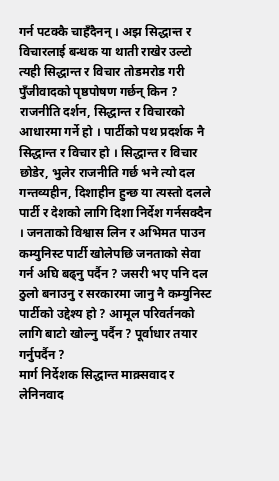गर्न पटक्कै चाहँदैनन् । अझ सिद्धान्त र विचारलाई बन्धक या थाती राखेर उल्टो त्यही सिद्धान्त र विचार तोडमरोड गरी पुँजीवादको पृष्ठपोषण गर्छन् किन ?
राजनीति दर्शन, सिद्धान्त र विचारको आधारमा गर्ने हो । पार्टीको पथ प्रदर्शक नै सिद्धान्त र विचार हो । सिद्धान्त र विचार छोडेर, भुलेर राजनीति गर्छ भने त्यो दल गन्तव्यहीन, दिशाहीन हुन्छ या त्यस्तो दलले पार्टी र देशको लागि दिशा निर्देश गर्नसक्दैन । जनताको विश्वास लिन र अभिमत पाउन कम्युनिस्ट पार्टी खोलेपछि जनताको सेवा गर्न अघि बढ्नु पर्दैन ? जसरी भए पनि दल ठुलो बनाउनु र सरकारमा जानु नै कम्युनिस्ट पार्टीको उद्देश्य हो ? आमूल परिवर्तनको लागि बाटो खोल्नु पर्दैन ? पूर्वाधार तयार गर्नुपर्दैन ?
मार्ग निर्देशक सिद्धान्त माक्र्सवाद र लेनिनवाद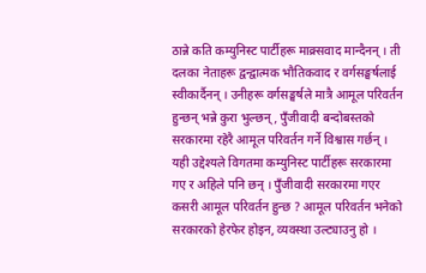ठान्ने कति कम्युनिस्ट पार्टीहरू माक्र्सवाद मान्दैनन् । ती दलका नेताहरू द्वन्द्वात्मक भौतिकवाद र वर्गसङ्घर्षलाई स्वीकार्दैनन् । उनीहरू वर्गसङ्घर्षले मात्रै आमूल परिवर्तन हुन्छन् भन्ने कुरा भुल्छन्, पुँजीवादी बन्दोबस्तको सरकारमा रहेरै आमूल परिवर्तन गर्ने विश्वास गर्छन् । यही उद्देश्यले विगतमा कम्युनिस्ट पार्टीहरू सरकारमा गए र अहिले पनि छन् । पुँजीवादी सरकारमा गएर कसरी आमूल परिवर्तन हुन्छ ? आमूल परिवर्तन भनेको सरकारको हेरफेर होइन, व्यवस्था उल्ट्याउनु हो ।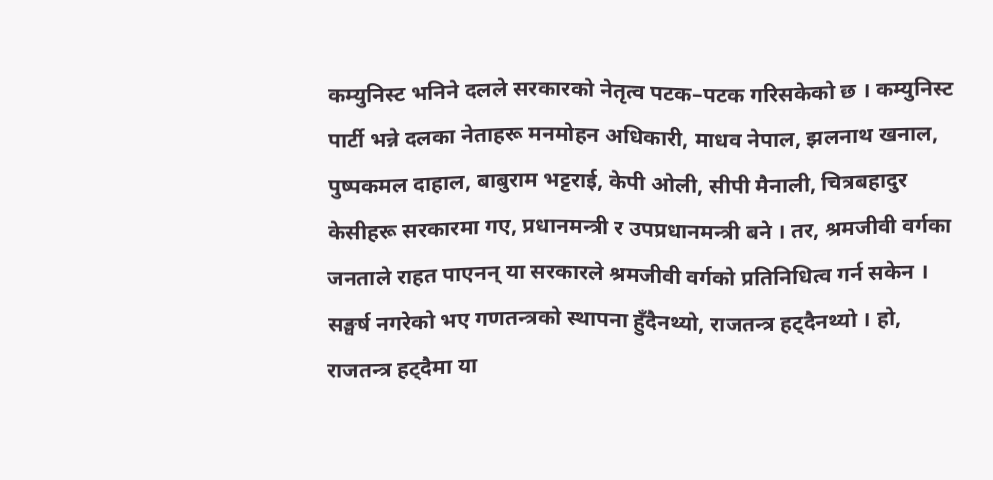कम्युनिस्ट भनिने दलले सरकारको नेतृत्व पटक–पटक गरिसकेको छ । कम्युनिस्ट पार्टी भन्ने दलका नेताहरू मनमोहन अधिकारी, माधव नेपाल, झलनाथ खनाल, पुष्पकमल दाहाल, बाबुराम भट्टराई, केपी ओली, सीपी मैनाली, चित्रबहादुर केसीहरू सरकारमा गए, प्रधानमन्त्री र उपप्रधानमन्त्री बने । तर, श्रमजीवी वर्गका जनताले राहत पाएनन् या सरकारले श्रमजीवी वर्गको प्रतिनिधित्व गर्न सकेन । सङ्घर्ष नगरेको भए गणतन्त्रको स्थापना हुँदैनथ्यो, राजतन्त्र हट्दैनथ्यो । हो, राजतन्त्र हट्दैमा या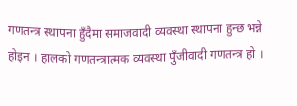गणतन्त्र स्थापना हुँदैमा समाजवादी व्यवस्था स्थापना हुन्छ भन्ने होइन । हालको गणतन्त्रात्मक व्यवस्था पुँजीवादी गणतन्त्र हो ।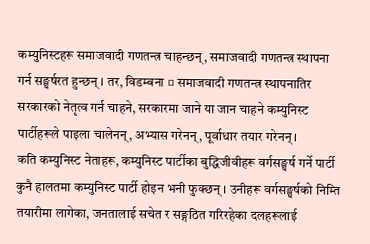कम्युनिस्टहरू समाजवादी गणतन्त्र चाहन्छन्, समाजवादी गणतन्त्र स्थापना गर्न सङ्घर्षरत हुन्छन् । तर, विडम्बना ¤ समाजवादी गणतन्त्र स्थापनातिर सरकारको नेतृत्व गर्न चाहने, सरकारमा जाने या जान चाहने कम्युनिस्ट पार्टीहरूले पाइला चालेनन्, अभ्यास गरेनन्, पूर्वाधार तयार गरेनन् ।
कति कम्युनिस्ट नेताहरू, कम्युनिस्ट पार्टीका बुद्धिजीवीहरू वर्गसङ्घर्ष गर्ने पार्टी कुनै हालतमा कम्युनिस्ट पार्टी होइन भनी फुक्छन् । उनीहरू वर्गसङ्घर्षको निम्ति तयारीमा लागेका, जनतालाई सचेत र सङ्गठित गरिरहेका दलहरूलाई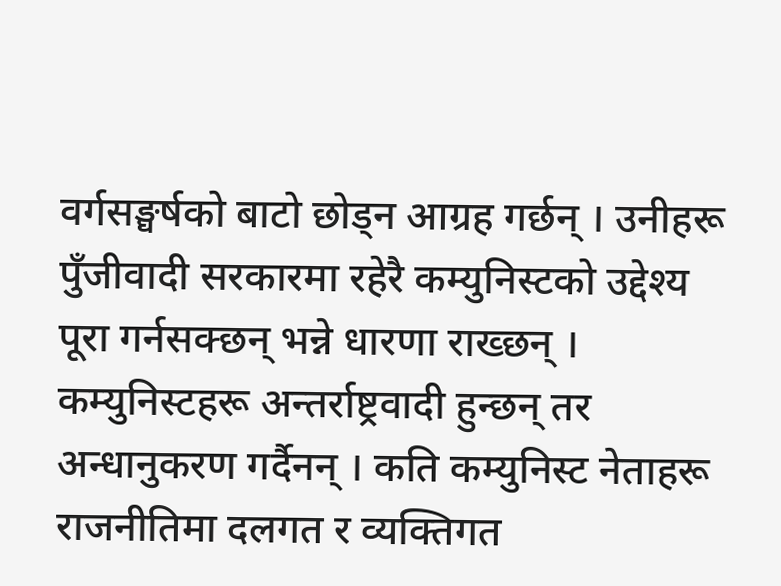वर्गसङ्घर्षको बाटो छोड्न आग्रह गर्छन् । उनीहरू पुँजीवादी सरकारमा रहेरै कम्युनिस्टको उद्देश्य पूरा गर्नसक्छन् भन्ने धारणा राख्छन् । कम्युनिस्टहरू अन्तर्राष्ट्रवादी हुन्छन् तर अन्धानुकरण गर्दैनन् । कति कम्युनिस्ट नेताहरू राजनीतिमा दलगत र व्यक्तिगत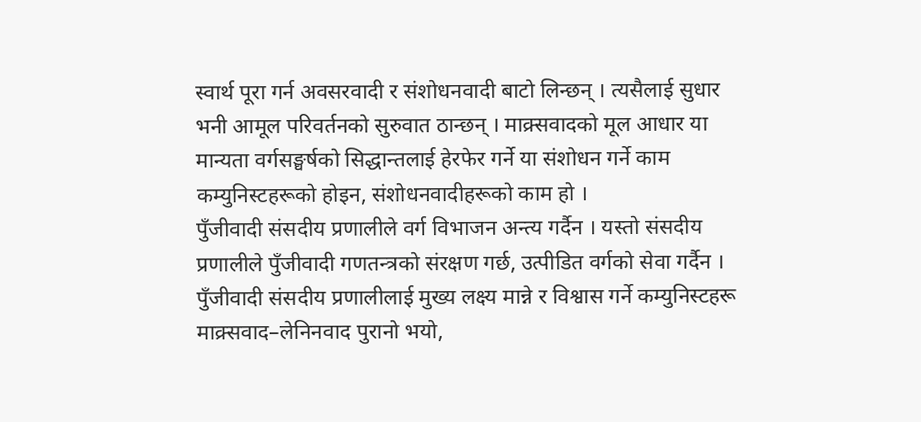स्वार्थ पूरा गर्न अवसरवादी र संशोधनवादी बाटो लिन्छन् । त्यसैलाई सुधार भनी आमूल परिवर्तनको सुरुवात ठान्छन् । माक्र्सवादको मूल आधार या मान्यता वर्गसङ्घर्षको सिद्धान्तलाई हेरफेर गर्ने या संशोधन गर्ने काम कम्युनिस्टहरूको होइन, संशोधनवादीहरूको काम हो ।
पुँजीवादी संसदीय प्रणालीले वर्ग विभाजन अन्त्य गर्दैन । यस्तो संसदीय प्रणालीले पुँजीवादी गणतन्त्रको संरक्षण गर्छ, उत्पीडित वर्गको सेवा गर्दैन । पुँजीवादी संसदीय प्रणालीलाई मुख्य लक्ष्य मान्ने र विश्वास गर्ने कम्युनिस्टहरू माक्र्सवाद–लेनिनवाद पुरानो भयो,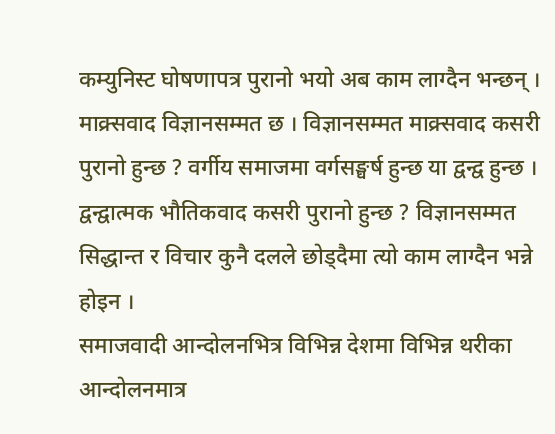कम्युनिस्ट घोषणापत्र पुरानो भयो अब काम लाग्दैन भन्छन् । माक्र्सवाद विज्ञानसम्मत छ । विज्ञानसम्मत माक्र्सवाद कसरी पुरानो हुन्छ ? वर्गीय समाजमा वर्गसङ्घर्ष हुन्छ या द्वन्द्व हुन्छ । द्वन्द्वात्मक भौतिकवाद कसरी पुरानो हुन्छ ? विज्ञानसम्मत सिद्धान्त र विचार कुनै दलले छोड्दैमा त्यो काम लाग्दैन भन्ने होइन ।
समाजवादी आन्दोलनभित्र विभिन्न देशमा विभिन्न थरीका आन्दोलनमात्र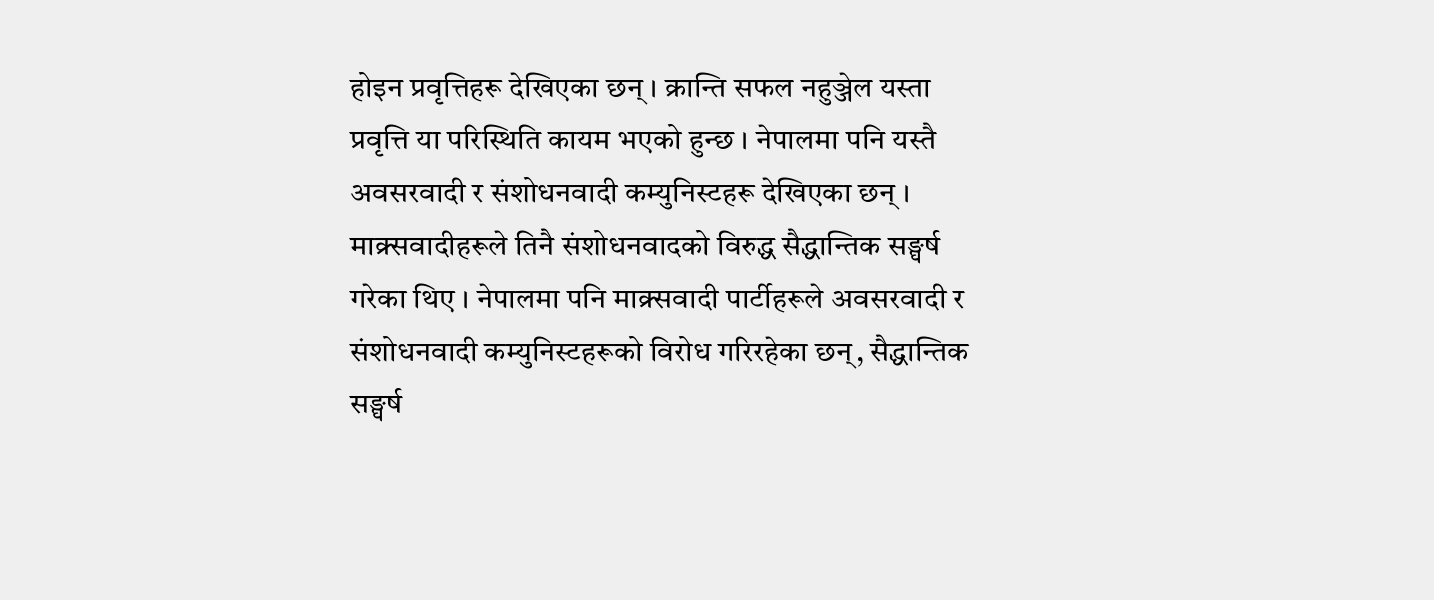होइन प्रवृत्तिहरू देखिएका छन् । क्रान्ति सफल नहुञ्जेल यस्ता प्रवृत्ति या परिस्थिति कायम भएको हुन्छ । नेपालमा पनि यस्तै अवसरवादी र संशोधनवादी कम्युनिस्टहरू देखिएका छन् । माक्र्सवादीहरूले तिनै संशोधनवादको विरुद्ध सैद्धान्तिक सङ्घर्ष गरेका थिए । नेपालमा पनि माक्र्सवादी पार्टीहरूले अवसरवादी र संशोधनवादी कम्युनिस्टहरूको विरोध गरिरहेका छन्, सैद्धान्तिक सङ्घर्ष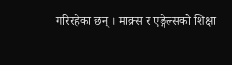गरिरहेका छन् । माक्र्स र एङ्गेल्सको शिक्षा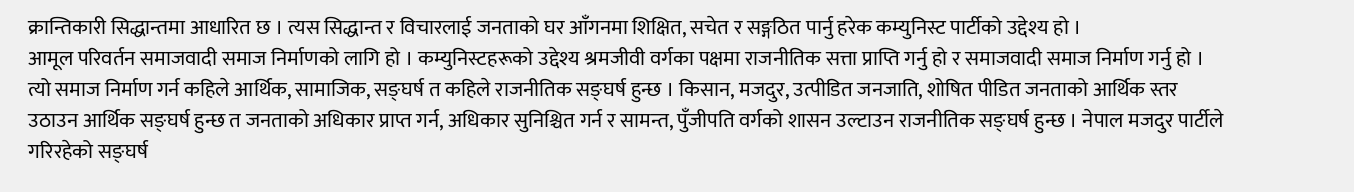क्रान्तिकारी सिद्धान्तमा आधारित छ । त्यस सिद्धान्त र विचारलाई जनताको घर आँगनमा शिक्षित, सचेत र सङ्गठित पार्नु हरेक कम्युनिस्ट पार्टीको उद्देश्य हो ।
आमूल परिवर्तन समाजवादी समाज निर्माणको लागि हो । कम्युनिस्टहरूको उद्देश्य श्रमजीवी वर्गका पक्षमा राजनीतिक सत्ता प्राप्ति गर्नु हो र समाजवादी समाज निर्माण गर्नु हो । त्यो समाज निर्माण गर्न कहिले आर्थिक, सामाजिक, सङ्घर्ष त कहिले राजनीतिक सङ्घर्ष हुन्छ । किसान, मजदुर, उत्पीडित जनजाति, शोषित पीडित जनताको आर्थिक स्तर उठाउन आर्थिक सङ्घर्ष हुन्छ त जनताको अधिकार प्राप्त गर्न, अधिकार सुनिश्चित गर्न र सामन्त, पुँजीपति वर्गको शासन उल्टाउन राजनीतिक सङ्घर्ष हुन्छ । नेपाल मजदुर पार्टीले गरिरहेको सङ्घर्ष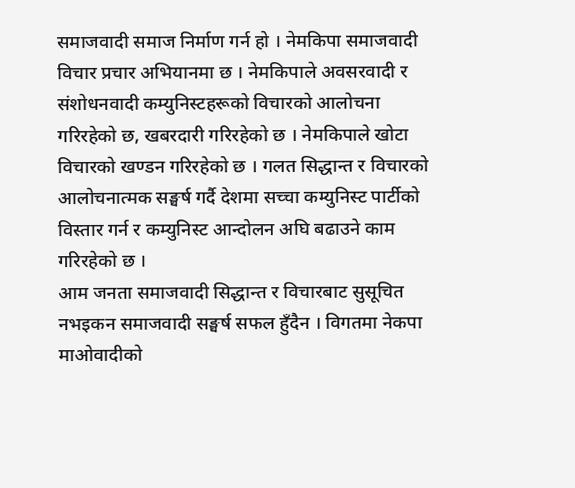समाजवादी समाज निर्माण गर्न हो । नेमकिपा समाजवादी विचार प्रचार अभियानमा छ । नेमकिपाले अवसरवादी र संशोधनवादी कम्युनिस्टहरूको विचारको आलोचना गरिरहेको छ, खबरदारी गरिरहेको छ । नेमकिपाले खोटा विचारको खण्डन गरिरहेको छ । गलत सिद्धान्त र विचारको आलोचनात्मक सङ्घर्ष गर्दै देशमा सच्चा कम्युनिस्ट पार्टीको विस्तार गर्न र कम्युनिस्ट आन्दोलन अघि बढाउने काम गरिरहेको छ ।
आम जनता समाजवादी सिद्धान्त र विचारबाट सुसूचित नभइकन समाजवादी सङ्घर्ष सफल हुँदैन । विगतमा नेकपा माओवादीको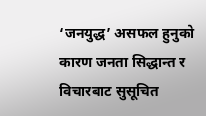‘जनयुद्ध’ असफल हुनुको कारण जनता सिद्धान्त र विचारबाट सुसूचित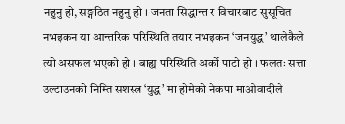नहुनु हो, सङ्गठित नहुनु हो । जनता सिद्धान्त र विचारबाट सुसूचित नभइकन या आन्तरिक परिस्थिति तयार नभइकन ‘जनयुद्ध’ थालेकैले त्यो असफल भएको हो । बाह्य परिस्थिति अर्को पाटो हो । फलतः सत्ता उल्टाउनको निम्ति सशस्त्र ‘युद्ध’ मा होमेको नेकपा माओवादीले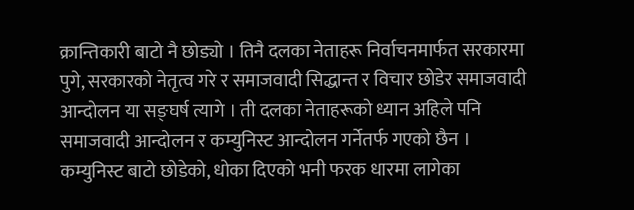क्रान्तिकारी बाटो नै छोड्यो । तिनै दलका नेताहरू निर्वाचनमार्फत सरकारमा पुगे, सरकारको नेतृत्व गरे र समाजवादी सिद्धान्त र विचार छोडेर समाजवादी आन्दोलन या सङ्घर्ष त्यागे । ती दलका नेताहरूको ध्यान अहिले पनि समाजवादी आन्दोलन र कम्युनिस्ट आन्दोलन गर्नेतर्फ गएको छैन । कम्युनिस्ट बाटो छोडेको, धोका दिएको भनी फरक धारमा लागेका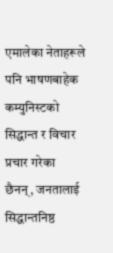एमालेका नेताहरूले पनि भाषणबाहेक कम्युनिस्टको सिद्धान्त र विचार प्रचार गरेका छैनन्, जनतालाई सिद्धान्तनिष्ठ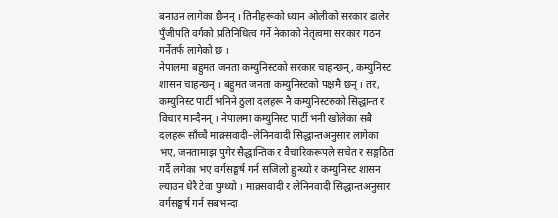बनाउन लागेका छैनन् । तिनीहरूको ध्यान ओलीको सरकार ढालेर पुँजीपति वर्गको प्रतिनिधित्व गर्ने नेकाको नेतृत्वमा सरकार गठन गर्नेतर्फ लागेको छ ।
नेपालमा बहुमत जनता कम्युनिस्टको सरकार चाहन्छन्, कम्युनिस्ट शासन चाहन्छन् । बहुमत जनता कम्युनिस्टको पक्षमै छन् । तर, कम्युनिस्ट पार्टी भनिने ठुला दलहरू नै कम्युनिस्टरुको सिद्धान्त र विचार मान्दैनन् । नेपालमा कम्युनिस्ट पार्टी भनी खोलेका सबै दलहरू साँच्चै माक्र्सवादी–लेनिनवादी सिद्धान्तअनुसार लागेका भए, जनतामाझ पुगेर सैद्धान्तिक र वैचारिकरूपले सचेत र सङ्गठित गर्दै लगेका भए वर्गसङ्घर्ष गर्न सजिलो हुन्थ्यो र कम्युनिस्ट शासन ल्याउन धेरै टेवा पुग्थ्यो । माक्र्सवादी र लेनिनवादी सिद्धान्तअनुसार वर्गसङ्घर्ष गर्न सबभन्दा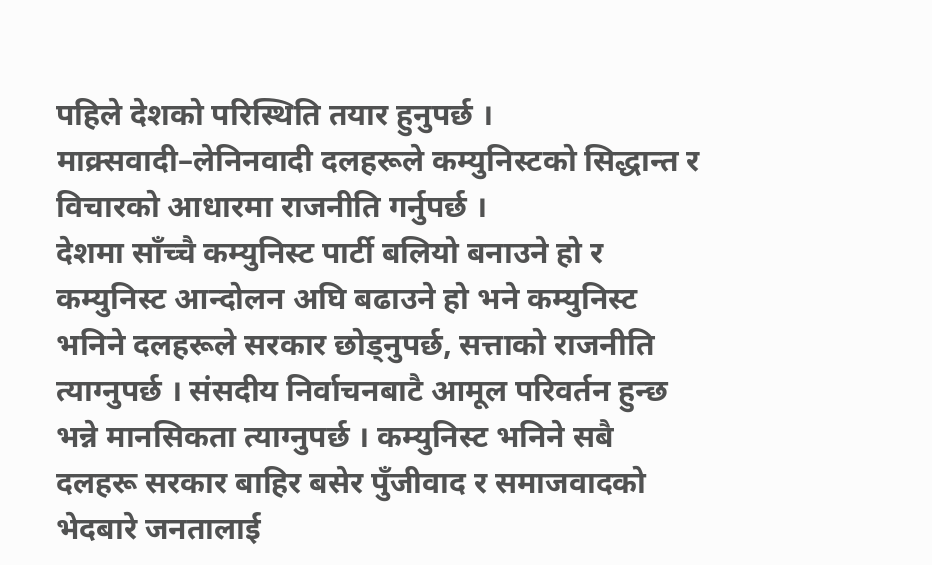पहिले देशको परिस्थिति तयार हुनुपर्छ । माक्र्सवादी–लेनिनवादी दलहरूले कम्युनिस्टको सिद्धान्त र विचारको आधारमा राजनीति गर्नुपर्छ ।
देशमा साँच्चै कम्युनिस्ट पार्टी बलियो बनाउने हो र कम्युनिस्ट आन्दोलन अघि बढाउने हो भने कम्युनिस्ट भनिने दलहरूले सरकार छोड्नुपर्छ, सत्ताको राजनीति त्याग्नुपर्छ । संसदीय निर्वाचनबाटै आमूल परिवर्तन हुन्छ भन्ने मानसिकता त्याग्नुपर्छ । कम्युनिस्ट भनिने सबै दलहरू सरकार बाहिर बसेर पुँजीवाद र समाजवादको भेदबारे जनतालाई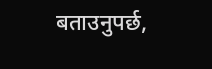बताउनुपर्छ,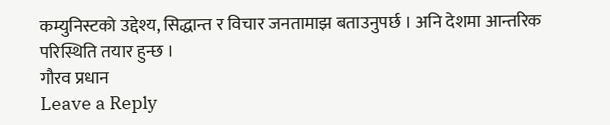कम्युनिस्टको उद्देश्य, सिद्धान्त र विचार जनतामाझ बताउनुपर्छ । अनि देशमा आन्तरिक परिस्थिति तयार हुन्छ ।
गौरव प्रधान
Leave a Reply